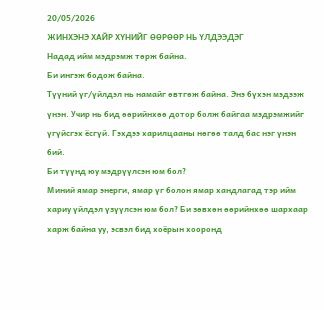20/05/2026
ЖИНХЭНЭ ХАЙР ХҮНИЙГ ӨӨРӨӨР НЬ ҮЛДЭЭДЭГ
Надад ийм мэдрэмж төрж байна.
Би ингэж бодож байна.
Түүний үг/үйлдэл нь намайг өвтгөж байна. Энэ бүхэн мэдээж үнэн. Учир нь бид өөрийнхөө дотор болж байгаа мэдрэмжийг үгүйсгэх ёсгүй. Гэхдээ харилцааны нөгөө талд бас нэг үнэн бий.
Би түүнд юу мэдрүүлсэн юм бол?
Миний ямар энерги, ямар үг болон ямар хандлагад тэр ийм хариу үйлдэл үзүүлсэн юм бол? Би зөвхөн өөрийнхөө шархаар харж байна уу, эсвэл бид хоёрын хооронд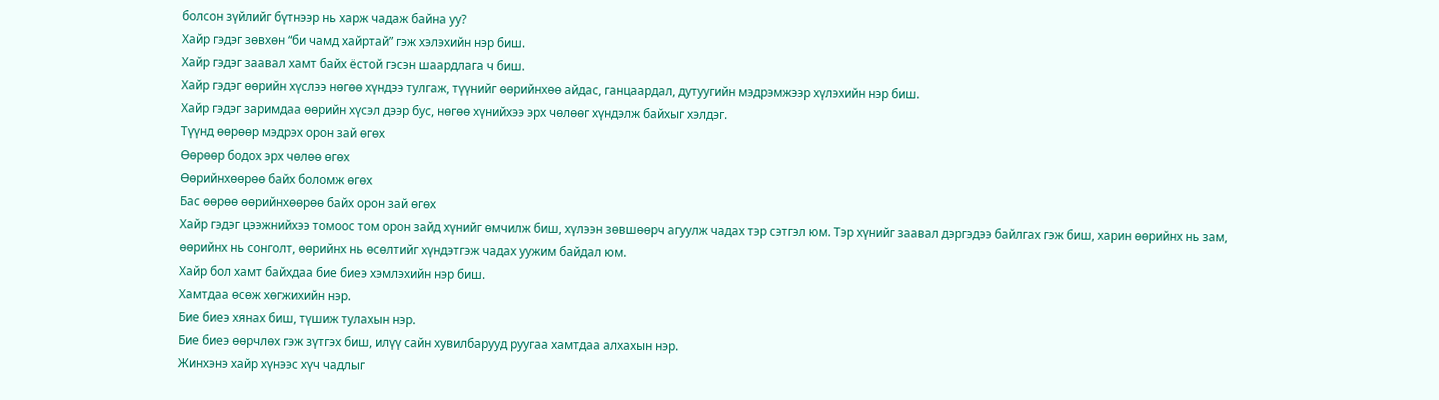болсон зүйлийг бүтнээр нь харж чадаж байна уу?
Хайр гэдэг зөвхөн “би чамд хайртай” гэж хэлэхийн нэр биш.
Хайр гэдэг заавал хамт байх ёстой гэсэн шаардлага ч биш.
Хайр гэдэг өөрийн хүслээ нөгөө хүндээ тулгаж, түүнийг өөрийнхөө айдас, ганцаардал, дутуугийн мэдрэмжээр хүлэхийн нэр биш.
Хайр гэдэг заримдаа өөрийн хүсэл дээр бус, нөгөө хүнийхээ эрх чөлөөг хүндэлж байхыг хэлдэг.
Түүнд өөрөөр мэдрэх орон зай өгөх
Өөрөөр бодох эрх чөлөө өгөх
Өөрийнхөөрөө байх боломж өгөх
Бас өөрөө өөрийнхөөрөө байх орон зай өгөх
Хайр гэдэг цээжнийхээ томоос том орон зайд хүнийг өмчилж биш, хүлээн зөвшөөрч агуулж чадах тэр сэтгэл юм. Тэр хүнийг заавал дэргэдээ байлгах гэж биш, харин өөрийнх нь зам, өөрийнх нь сонголт, өөрийнх нь өсөлтийг хүндэтгэж чадах уужим байдал юм.
Хайр бол хамт байхдаа бие биеэ хэмлэхийн нэр биш.
Хамтдаа өсөж хөгжихийн нэр.
Бие биеэ хянах биш, түшиж тулахын нэр.
Бие биеэ өөрчлөх гэж зүтгэх биш, илүү сайн хувилбарууд руугаа хамтдаа алхахын нэр.
Жинхэнэ хайр хүнээс хүч чадлыг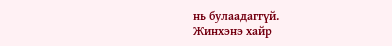нь булаадаггүй.
Жинхэнэ хайр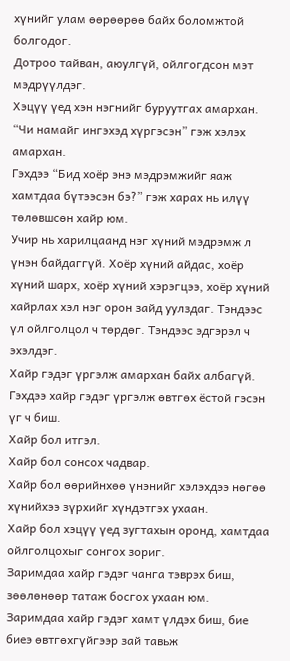хүнийг улам өөрөөрөө байх боломжтой болгодог.
Дотроо тайван, аюулгүй, ойлгогдсон мэт мэдрүүлдэг.
Хэцүү үед хэн нэгнийг буруутгах амархан.
“Чи намайг ингэхэд хүргэсэн” гэж хэлэх амархан.
Гэхдээ “Бид хоёр энэ мэдрэмжийг яаж хамтдаа бүтээсэн бэ?” гэж харах нь илүү төлөвшсөн хайр юм.
Учир нь харилцаанд нэг хүний мэдрэмж л үнэн байдаггүй. Хоёр хүний айдас, хоёр хүний шарх, хоёр хүний хэрэгцээ, хоёр хүний хайрлах хэл нэг орон зайд уулздаг. Тэндээс үл ойлголцол ч төрдөг. Тэндээс эдгэрэл ч эхэлдэг.
Хайр гэдэг үргэлж амархан байх албагүй.
Гэхдээ хайр гэдэг үргэлж өвтгөх ёстой гэсэн үг ч биш.
Хайр бол итгэл.
Хайр бол сонсох чадвар.
Хайр бол өөрийнхөө үнэнийг хэлэхдээ нөгөө хүнийхээ зүрхийг хүндэтгэх ухаан.
Хайр бол хэцүү үед зугтахын оронд, хамтдаа ойлголцохыг сонгох зориг.
Заримдаа хайр гэдэг чанга тэврэх биш, зөөлөнөөр татаж босгох ухаан юм.
Заримдаа хайр гэдэг хамт үлдэх биш, бие биеэ өвтгөхгүйгээр зай тавьж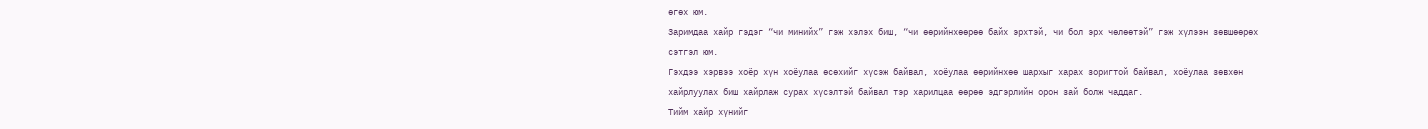өгөх юм.
Заримдаа хайр гэдэг “чи минийх” гэж хэлэх биш, “чи өөрийнхөөрөө байх эрхтэй, чи бол эрх чөлөөтэй” гэж хүлээн зөвшөөрөх сэтгэл юм.
Гэхдээ хэрвээ хоёр хүн хоёулаа өсөхийг хүсэж байвал, хоёулаа өөрийнхөө шархыг харах зоригтой байвал, хоёулаа зөвхөн хайрлуулах биш хайрлаж сурах хүсэлтэй байвал тэр харилцаа өөрөө эдгэрлийн орон зай болж чаддаг.
Тийм хайр хүнийг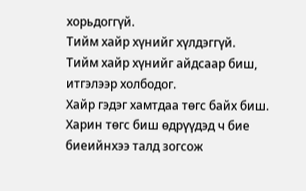хорьдоггүй.
Тийм хайр хүнийг хүлдэггүй.
Тийм хайр хүнийг айдсаар биш, итгэлээр холбодог.
Хайр гэдэг хамтдаа төгс байх биш. Харин төгс биш өдрүүдэд ч бие биеийнхээ талд зогсож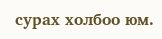сурах холбоо юм.